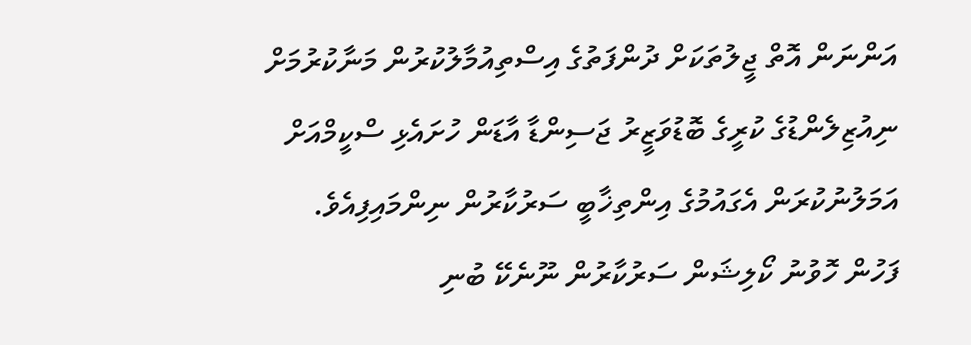އަންނަން އޮތް ޖީލުތަކަށް ދުންފަތުގެ އިސްތިއުމާލުކުރުން މަނާކުރުމަށް ނިއުޒިލެންޑުގެ ކުރީގެ ބޮޑުވަޒީރު ޖަސިންޑާ އާޑަން ހުށައެޅި ސްކީމްއަށް އަމަލުނުކުރަން އެގައުމުގެ އިންތިޚާބީ ސަރުކާރުން ނިންމައިފިއެވެ.
ފަހުން ހޮވުނު ކޯލިޝަން ސަރުކާރުން ނޫނެކޭ ބުނި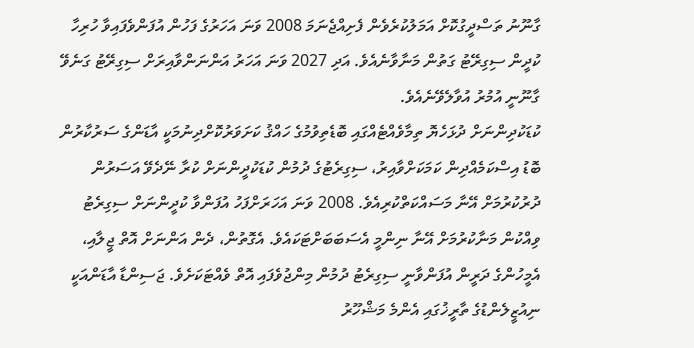ގާނޫނު ތަސްދީގުކޮށް އަމަލުކުރެވެން ފެށިއްޖެނަމަ 2008 ވަނަ އަހަރުގެ ފަހުން އުފަންވެފައިވާ ހުރިހާ ކުދީން ސިގިރޭޓު ގަތުން މަނާވާނެއެވެ. އަދި 2027 ވަނަ އަހަރު އަންނަންވާއިރަށް ސިގިރޭޓު ގަނެވޭ ގާނޫނީ އުމުރު އުވާލެވޭނެއެވެ.
ކުޑަކުދިންނަށް ދުޅަހެޔޮ ތިމާވެއްޓެއްގައި ބޮޑެތިވުމުގެ ހައްޤު ކަށަވަރުކޮށްދިނުމަކީ އާޑަންގެ ސަރުކާރުން ބޮޑު އިސްކަމެއްދިން ކަމަކަށްވާއިރު، ސިގިރެޓުގެ ދުމުން ކުޑަކުދީންނަށް ކުރާ ނޭދެވޭ އަސަރުން ދުރުކުރުމަށް އޭނާ މަސައްކަތްކުރިއެވެ. 2008 ވަނަ އަހަރަށްފަހު އުފަންވާ ކުދީންނަށް ސިގިރެޓު ވިއްކުން މަނާކުރުމަށް އޭނާ ނިންމީ އެސަބަބަށްޓަކައެވެ. އެގޮތުން، ދެން އަންނަށް އޮތް ޖީލާއި، އެމީހުންގެ ދަރީން އުފަންވާނީ ސިގިރެޓު ދުމުން މިންޖުވެފައި އޮތް ވެއްޓަކަށެވެ. ޖަސިންޑާ އާޑަންއަކީ ނިއުޒީލެންޑުގެ ތާރީޚުގައި އެންމެ މަޝްހޫރު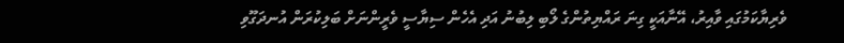ވެރިޔާކަމުގައި ވާއިރު، އޭނާއަކީ ގިނަ ރައްޔިތުންގެ ލޯބި ލިބުނު އަދި އެހެން ސިޔާސީ ވެރީންނަށް ބަލިކުރަން އުނދަގޫވި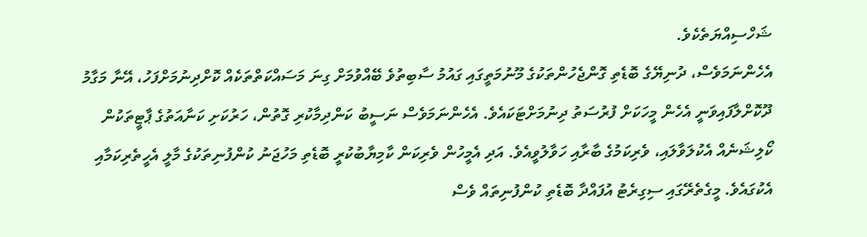ޝަހްސިއްޔަތެކެވެ.
އެހެންނަމަވެސް، ދުނިޔޭގެ ބޮޑެތި ގޮންޖެހުންތަކުގެ މޫނުމަތީގައި ގައުމު ސާބިތުވެ ބޭއްވުމަށް ގިނަ މަސައްކަތްތަކެއް ކޮށްދިނުމަށްފަހު، އޭނާ މަގާމު ދޫކޮށްލާފައިވަނީ އެހެން މީހަކަށް ފުރުސަތު ދިނުމަށްޓަކައެވެ. އެހެންނަމަވެސް ނަސީބު ކަންދިމާކުރި ގޮތުން، ހަރުކަށި ކަނާއަތުގެ ޕާޓީތަކުން ކޯލިޝަނެއް އެކުލަވާލައި، ވެރިކަމުގެ ބާރާއި ހަވާލުވީއެވެ. އަދި އެމީހުން ވެރިކަން ކާމިޔާބުކުރީ ބޮޑެތި މަހުޖަނު ކުންފުނިތަކުގެ މާލީ އެހީތެރިކަމާއި އެކުގައެވެ. މީގެތެރޭގައި ސިގިރެޓު އުފައްދާ ބޮޑެތި ކުންފުނިތައް ވެސް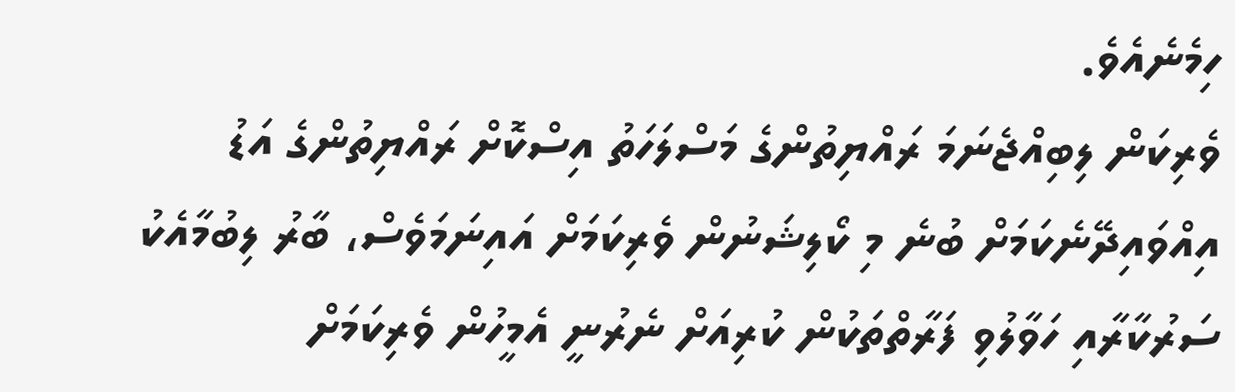ހިމެނެއެވެ.
ވެރިކަން ލިބިއްޖެނަމަ ރައްޔިތުންގެ މަސްލަހަތު އިސްކޮށް ރައްޔިތުންގެ އަޑު އިއްވައިދޭނެކަމަށް ބުނެ މި ކޯލިޝަނުން ވެރިކަމަށް އައިނަމަވެސް، ބާރު ލިބުމާއެކު ސަރުކާރާއި ހަވާލުވި ފަރާތްތަކުން ކުރިއަށް ނެރުނީ އެމީހުން ވެރިކަމަށް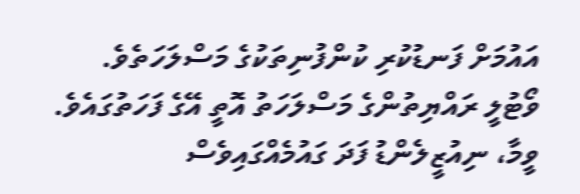އައުމަށް ފަނޑުކުރި ކުންފުނިތަކުގެ މަސްލަހަތެވެ. ވޯޓުލީ ރައްޔިތުންގެ މަސްލަހަތު އޮތީ އޭގެ ފަހަތުގައެވެ. ވީމާ، ނިއުޒީލެންޑު ފަދަ ގައުމެއްގައިވެސް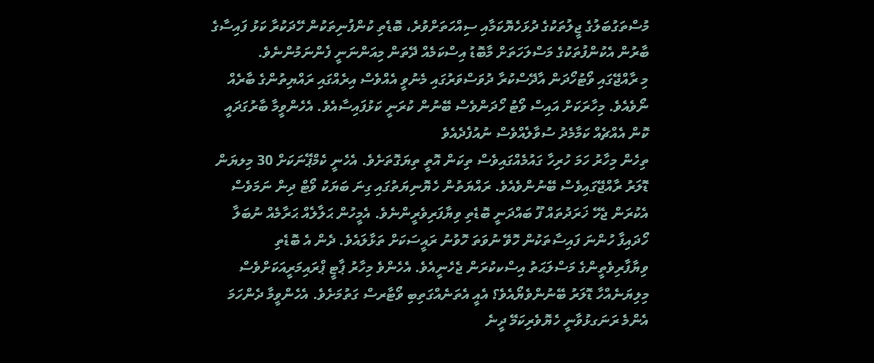މުސްތަގުބަލުގެ ޖީލުތަކުގެ ދުޅަހެޔޮކަމާއި ސިއްހަތަށްވުރެ، ބޮޑެތި ކުންފުނިތަކުން ހޭދަކުރާ ކަޅު ފައިސާގެ ބާރުން އެކުންފުތަކުގެ މަސްލަހަތަށް މާބޮޑު އިސްކަމެއް ދޭތަން މިއަންނަނީ ފެންނަމުންނެވެ.
މި ރާއްޖޭގައި ވޯޓުހޯދަން އާދޭސްކުރާ ދުވަސްވަރުގައި މެނުވީ އެއްވެސް އިރެއްގައި ރައްޔިތުންގެ ބާރެއް ނޯވެއެވެ. މިހާރަކަށް އައިސް ވޯޓު ހޯދަންވެސް ބޭނުން ކުރަނީ ކަޅުފައިސާއެވެ. އެހެންވީމާ ބާރުގަދައީ ކޮން އެއްޗެއް ކަމާމެދު ސުވާލެއްވެސް ނުއުފެދެއެވެ
ތިހެން މިހާރު ހަމަ ހުރިހާ ގައުމެއްގައިވެސް ތިކަން އޮތީ ތިޔަގޮތަށެވެ. އެހެނީ ކެމްޕޭނަކަށް 30 މިލޔަން ޑޮލަރު ރާއްޖޭގައިވެސް ބޭނުންވެއެވެ. ރައްޔަތުން ހެޔޮނިޔަތުގައި ގިނަ ބަޔަކު ވޯޓް ދިން ނަމަވެސް އެކުރަން ޖެހޭ ޚަރަދުތައް ފޫ ބައްދަނީ ބޮޑެތި ވިޔާފަރިވެރީންނެވެ. އެމީހުން ޙަލާލެއް ޙަރާމެއް ނުބަލާ ހޯދައިފާ ހުންނަ ފައިސާތަކުން ހޮވޭ ނުވަތަ ހޮވުނު ރައީސަކަށް ތަޅާލައެވެ. ދެން އެ ބޮޑެތި ވިޔާފާރިވެތީންގެ މަސްލަޙަތު އިސްކކުރަން ޖެހެނީއެވެ. އެހެންވެ މިހާރު ޕާޓީ ޕްރައިމަރީއަކަށްވެސް މިލިޔަނެއްހާ ޑޮލަރު ބޭނުންވެޔޯއެވެ؟ އެއީ އެތަނެއްގަތިބި ވޯޓާރސް ގަތުމަށެވެ. އެހެންވީމާ ދެންހަމަ އެންމެ ރަނަގޅުވާނީ ހެޔޮވެރިކަމޭ ދީނެ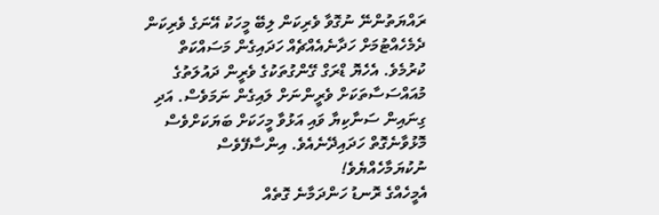ރައްޔަތުންނޭ ނުގޮވާ ވެރިކަން ލިބޭ މީހަކު އޭނަގެ ވެރިކަން ދެމެހެއްޓުމަށް ހަދާނެއެއްޗެއް ހަދައިގެން މަސައްކަތް ކުރުމެވެ. އެހެޔޮ ޑްރަގް ގޭންގުތަކުގެ ވެރީން ދައުލަތުގެ މުއައްސަސާތަކަށް ވެރީންނަށް ލައިގެން ނަމަވެސް. އަދި ގިނައިން ސަނާކިޔާ ވައި އަޅުވާ މީހަކަށް ބަޔަކަށްވެސް މޮޅުވާނެގޮތް ހަދައިދޭނެއެވެ. އިންސާފޭވެސް ނުކުޔަމާހެއްޔެވެ!
އެމީހެއްގެ ރޮނޑު ހަންދަމާނެ ގޮތެއް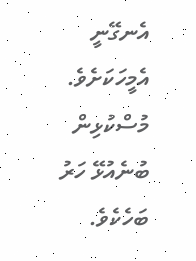އެނގޭނީ އެމީހަކަށެވެ. މުސްކުޅިން ބުނެއުޅޭ ހަރު ބަހެކެވެ.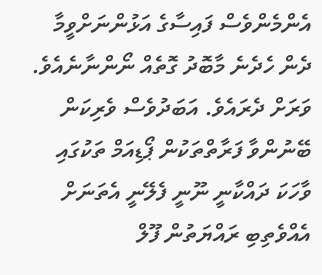އެންމެންވެސް ފައިސާގެ އަޅުންނަށްވީމާ ދެން ހެދެނެ މާބޮދު ގޮތެއް ނޯންނާނެއެވެ. ވަރަށް ދެރައެވެ. އަބަދުވެސް ވެރިކަން ބޭނުންވާ ފަރާތްތަކުން ޕޯޑިއަމް ތަކުގައި ވާހަކަ ދައްކާނީ ނޫނީ ފެލޭނީ އެތަނަށް އެއްވެތިބި ރައްޔަތުން ފޫލް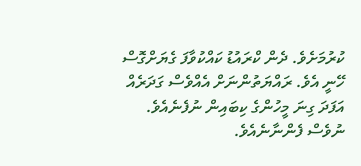ކުރުމަށެވެ. ދެން ކްރައުޑު ކައްކުވާފަ ގެޔަށްގޮސް ހޭނީ އެވެ. ރައްޔަތުންނަށް އެއްވެސް ގަދަރެއް އަފަދަ ގިނަ މީހުންގެ ކިބައިން ނުފެނެއެވެ. ނުވެސް ފެންނާނެއެވެ.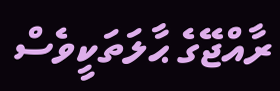ރާއްޖޭގެ ޙާލަތަކީވެސް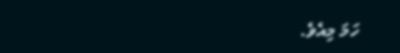ހަމަ މިއެވެ.